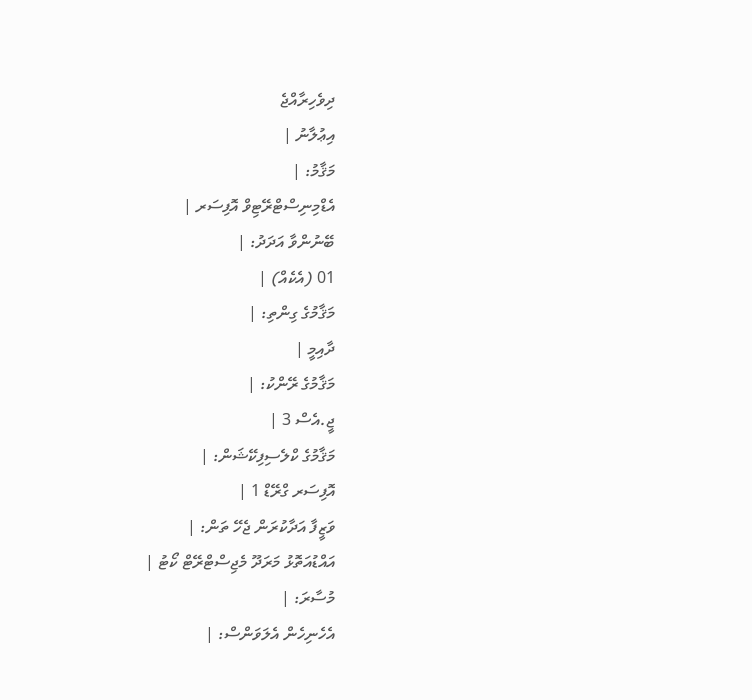ދިވެހިރާއްޖެ
އިޢުލާނު |
މަޤާމު: |
އެޑްމިނިސްޓްރޭޓިވް އޮފިސަރ |
ބޭނުންވާ އަދަދު: |
01 (އެކެއް) |
މަޤާމުގެ ގިންތި: |
ދާއިމީ |
މަޤާމުގެ ރޭންކު: |
ޖީ.އެސް 3 |
މަޤާމުގެ ކްލެސިފިކޭޝަން: |
އޮފިސަރ ގްރޭޑް 1 |
ވަޒީފާ އަދާކުރަން ޖެހޭ ތަން: |
އައްޑުއަތޮޅު މަރަދޫ މެޖިސްޓްރޭޓް ކޯޓު |
މުސާރަ: |
އެހެނިހެން އެލަވަންސް: |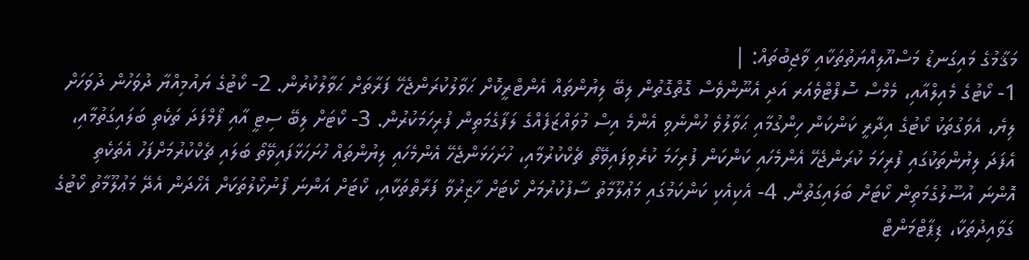މަޤާމުގެ މައިގަނޑު މަސްއޫލިއްޔަތުތަކާއި ވާޖިބުތައް: |
1- ކޯޓުގެ މެއިލްއާއި، މެމްސް ސޮފްޓްވެއަރ އަދި އެނޫންވެސް ގޮތްގޮތުން ލިބޭ ލިޔުންތައް އެންޓްރީކޮށް ޙަވާލުކުރަންޖެހޭ ފަރާތަށް ޙަވާލުކުރުން. 2- ކޯޓުގެ ޔައުމިއްޔާ ދުވަހުން ދުވަހަށް ލިޔެ، އެވަގުތަކު ކޯޓުގެ އިދާރީ ކަންކަން ހިންގުމާއި ޙަވާލުވެ ހުންނެވި އެންމެ އިސް މުވައްޒަފެއްގެ ލަފާގެމަތިން ފުރިހަމަކުރުން. 3- ކޯޓަށް ލިބޭ ސިޓީ އާއި ފޯމްފަދަ ތަކެތި ބަލައިގަތުމާއި، އެފަދަ ލިޔުންތަކުގައި ފުރިހަމަ ކުރަންޖެހޭ އެންމެހައި ކަންކަން ފުރިހަމަ ކުރެވިފައިވޭތޯ ޗެކްކުރުމާއި، ހުށަހަޅަންޖެހޭ އެންމެހައި ލިޔުންތައް ހުށަހަޅާފައިވޭތޯ ބަލައި ޗެކްކުރުމަށްފަހު އެތަކެތި އޮންނަ އުސޫލުގެމަތިން ކޯޓަށް ބަލައިގަތުން. 4- އެކިއެކި ކަންކަމުގައި މަޢުލޫމާތު ސާފުކުރުމަށް ކޯޓަށް ހާޒިރުވާ ފަރާތްތަކާއި، ކޯޓަށް އަންނަ ފޯނުކޯލުތަކަށް އެހޯދަން އެދޭ މަޢުލޫމާތު ކޯޓުގެ ގަވާއިދުތަކާ، ޑިޕާޓްމަންޓް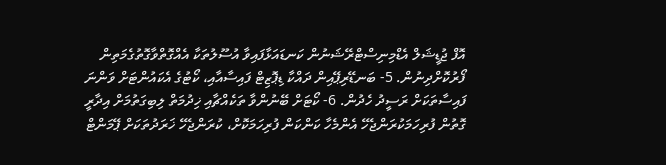އޮފް ޖުޑީޝަލް އެޑްމިނިސްޓްރޭޝަނުން ކަނޑައަޅާފައިވާ އުސޫލުތަކާ އެއްގޮތްވާގޮތުގެމަތިން ފޯރުކޮށްދިނުން. 5- ބަނޑޭރިޕޭއިން ދައްކާ ޑިޕޮޒިޓް ފައިސާއާއި، ކޯޓުގެ އެކައުންޓަށް ވަންނަ ފައިސާތަކަށް ރަސީދު ހެދުން. 6- ކޯޓަށް ބޭނުންވާ ތަކެއްޗާއި ޚިދުމަތް ލިބިގަތުމަށް އިދާރީ ގޮތުން ފުރިހަމަކުރަންޖެހޭ އެންމެހާ ކަންކަން ފުރިހަމަކޮށް، ކުރަންޖެހޭ ޚަރަދުތަކަށް ޕޭމަންޓް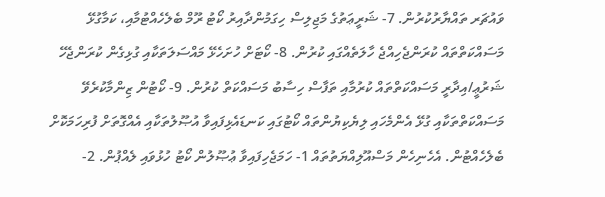ވައުޗަރ ތައްޔާރުކުރުން. 7- ޝަރީޢަތުގެ މަޖިލިސް ހިގަމުންދާއިރު ކޯޓު ރޫމް ބެލެހެއްޓުމާއި، ކަމާގުޅޭ މަސައްކަތްތައް ކުރަންޖެހިއްޖެ ހާލަތެއްގައި ކުރުން. 8- ކޯޓަށް ހުށަހެޅޭ މައްސަލަތަކާއި ގުޅިގެން ކުރަންޖެހޭ ޝަރުޢީ/އިދާރީ މަސައްކަތްތައް ކުރުމާއި ތަފާސް ހިސާބު މަސައްކަތް ކުރުން. 9- ކޯޓުން ޒިންމާކުރެވޭ މަސައްކަތްތަކާއި ގުޅޭ އެންމެހައި ލިޔެކިޔުންތައް ކޯޓުގައި ކަނޑައެޅިފައިވާ އުޞޫލުތަކާއި އެއްގޮތަށް ފުރިހަމަކޮށް ބެލެހެއްޓުން. އެހެނިހެން މަސްއޫލިއްޔަތުތައް 1- ހަމަޖެހިފައިވާ ޢުޞޫލުން ކޯޓު ހުޅުވައި ލެއްޕުން. 2-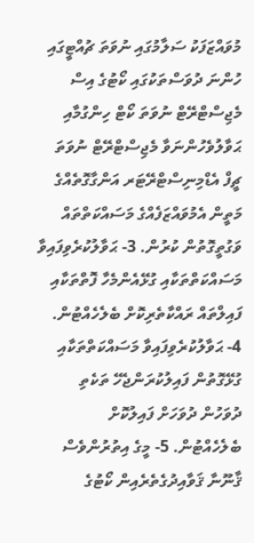މުވައްޒަފަކު ސަލާމުގައި ނުވަތަ ޗުއްޓީގައި ހުންނަ ދުވަސްތަކުގައި ކޯޓުގެ އިސް މެޖިސްޓްރޭޓް ނުވަތަ ކޯޓް ހިންގުމާއި ޙަވާލުވެހުންނަވާ މެޖިސްޓްރޭޓް ނުވަތަ ޗީފް އެޑްމިނިސްޓްރޭޓަރ އަންގާގޮތެއްގެ މަތީން އެމުވައްޒަފެއްގެ މަސައްކަތްތައް ވަގުތީގޮތުން ކުރުން. 3- ޙަވާލުކުރެވިފައިވާ މަސައްކަތްތަކާއި ގުޅޭއެންމެހާ ފޮތްތަކާއި ފައިލްތައް ރައްކާތެރިކޮށް ބެލެހެއްޓުން. 4- ޙަވާލުކުރެވިފައިވާ މަސައްކަތްތަކާއި ގުޅޭގޮތުން ފައިލުކުރަންޖެހޭ ތަކެތި ދުވަހުން ދުވަހަށް ފައިލުކޮށް ބެލެހެއްޓުން. 5- މީގެ އިތުރުންވެސް ޤާނޫނާ ޤަވާއިދުގެތެރެއިން ކޯޓުގެ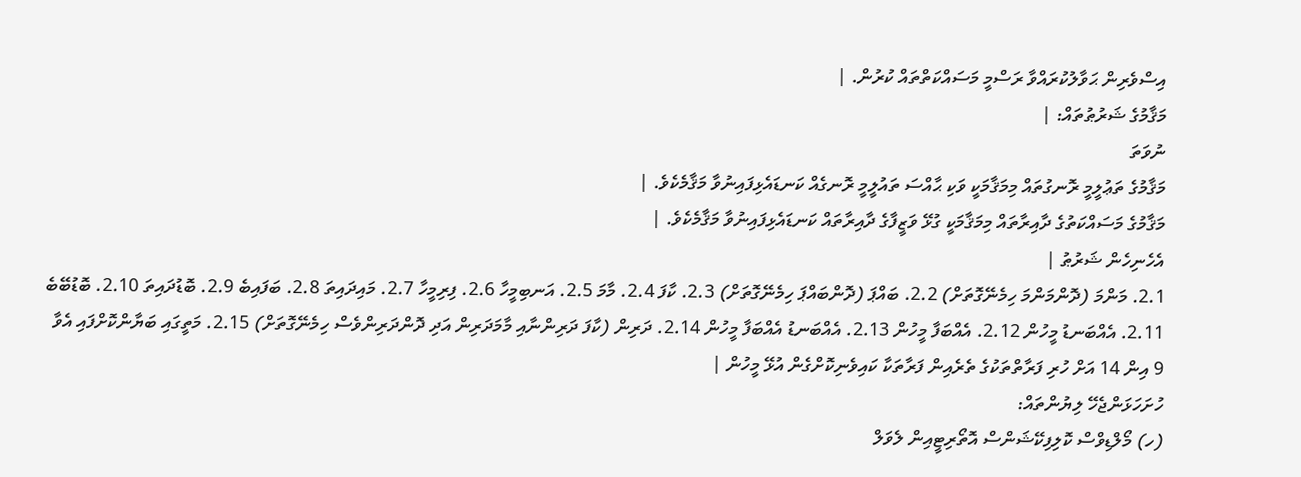އިސްވެރިން ޙަވާލުކުރައްވާ ރަސްމީ މަސައްކަތްތައް ކުރުން. |
މަޤާމުގެ ޝަރުޠުތައް: |
ނުވަތަ
މަޤާމުގެ ތަޢުލީމީ ރޮނގުތައް މިމަޤާމަކީ ވަކި ޙާއްސަ ތައުލީމީ ރޮނގެއް ކަނޑައެޅިފައިނުވާ މަޤާމެކެވެ. |
މަޤާމުގެ މަސައްކަތުގެ ދާއިރާތައް މިމަޤާމަކީ ގުޅޭ ވަޒީފާގެ ދާއިރާތައް ކަނޑައެޅިފައިނުވާ މަޤާމެކެވެ. |
އެހެނިހެން ޝަރުޠު |
2.1. މަންމަ (ދޮންމަންމަ ހިމެނޭގޮތަށް) 2.2. ބައްޕަ (ދޮންބައްޕަ ހިމެނޭގޮތަށް) 2.3. ކާފަ 2.4. މާމަ 2.5. އަނބިމީހާ 2.6. ފިރިމީހާ 2.7. މައިދައިތަ 2.8. ބަފައިބެ 2.9. ބޮޑުދައިތަ 2.10. ބޮޑުބޭބެ 2.11. އެއްބަނޑު މީހުން 2.12. އެއްބަފާ މީހުން 2.13. އެއްބަނޑު އެއްބަފާ މީހުން 2.14. ދަރިން (ކާފަ ދަރިންނާއި މާމަދަރިން އަދި ދޮންދަރިންވެސް ހިމެނޭގޮތަށް) 2.15. މަތީގައި ބަޔާންކޮށްފައި އެވާ 9 އިން 14 އަށް ހުރި ފަރާތްތަކުގެ ތެރެއިން ފަރާތަކާ ކައިވެނިކޮށްގެން އުޅޭ މީހުން |
ހުށަހަޅަންޖެހޭ ލިޔުންތައް:
(ހ) މޯލްޑިވްސް ކޮލިފިކޭޝަންސް އޮތޯރިޓީއިން ލެވަލް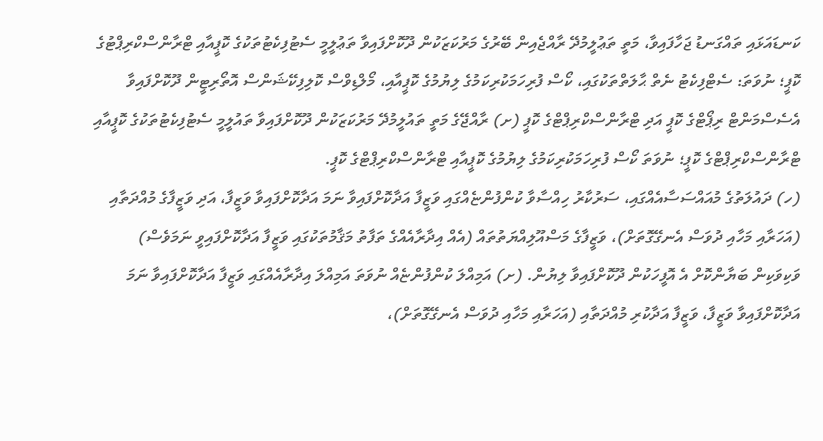ކަނޑައަޅައި ތައްގަނޑު ޖަހާފައިވާ، މަތީ ތަޢުލީމުދޭ ރާއްޖެއިން ބޭރުގެ މަރުކަޒަކުން ދޫކޮށްފައިވާ ތަޢުލީމީ ސެޓުފިކެޓުތަކުގެ ކޮޕީއާއި ޓްރާންސްކްރިޕްޓުގެ ކޮޕީ؛ ނުވަތަ: ސެޓްފިކެޓު ނެތް ޙާލަތްތަކުގައި، ކޯސް ފުރިހަމަކުރިކަމުގެ ލިޔުމުގެ ކޮޕީއާއި، މޯލްޑިވްސް ކޮލިފިކޭޝަންސް އޮތޯރިޓީން ދޫކޮށްފައިވާ އެސެސްމަންޓް ރިޕޯޓްގެ ކޮޕީ އަދި ޓްރާންސްކްރިޕްޓްގެ ކޮޕީ (ށ) ރާއްޖޭގެ މަތީ ތައުލީމުދޭ މަރުކަޒަކުން ދޫކޮށްފައިވާ ތައުލީމީ ސެޓުފިކެޓުތަކުގެ ކޮޕީއާއި ޓްރާންސްކްރިޕްޓްގެ ކޮޕީ؛ ނުވަތަ ކޯސް ފުރިހަމަކުރިކަމުގެ ލިޔުމުގެ ކޮޕީއާއި ޓްރާންސްކްރިޕްޓްގެ ކޮޕީ.
(ހ) ދައުލަތުގެ މުއައްސަސާއެއްގައި، ސަރުކާރު ހިއްސާވާ ކުންފުންޏެއްގައި ވަޒީފާ އަދާކޮށްފައިވާ ނަމަ އަދާކޮށްފައިވާ ވަޒީފާ، އަދި ވަޒީފާގެ މުއްދަތާއި (އަހަރާއި މަހާއި ދުވަސް އެނގޭގޮތަށް)، ވަޒީފާގެ މަސްއޫލިއްޔަތުތައް (އެއް އިދާރާއެއްގެ ތަފާތު މަޤާމުތަކުގައި ވަޒީފާ އަދާކޮށްފައިވީ ނަމަވެސް) ވަކިވަކިން ބަޔާންކޮށް އެ އޮފީހަކުން ދޫކޮށްފައިވާ ލިޔުން. (ށ) އަމިއްލަ ކުންފުންޏެއް ނުވަތަ އަމިއްލަ އިދާރާއެއްގައި ވަޒީފާ އަދާކޮށްފައިވާ ނަމަ އަދާކޮށްފައިވާ ވަޒީފާ، ވަޒީފާ އަދާކުރި މުއްދަތާއި (އަހަރާއި މަހާއި ދުވަސް އެނގޭގޮތަށް)،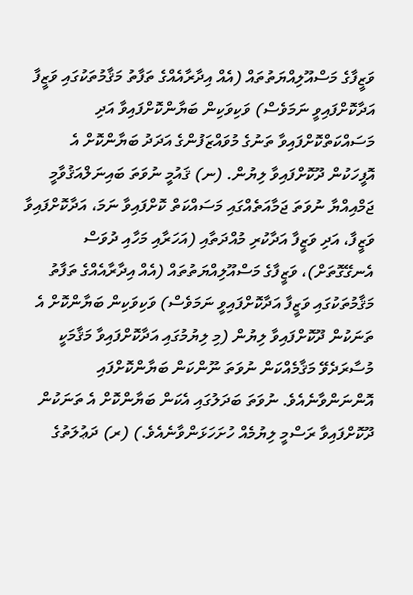ވަޒީފާގެ މަސްއޫލިއްޔަތުތައް (އެއް އިދާރާއެއްގެ ތަފާތު މަޤާމުތަކުގައި ވަޒީފާ އަދާކޮށްފައިވީ ނަމަވެސް) ވަކިވަކިން ބަޔާންކޮށްފައިވާ އަދި މަސައްކަތްކޮށްފައިވާ ތަނުގެ މުވައްޒަފުންގެ އަދަދު ބަޔާންކޮށް އެ އޮފީހަކުން ދޫކޮށްފައިވާ ލިޔުން. (ނ) ޤައުމީ ނުވަތަ ބައިނަލްއަޤުވާމީ ޖަމްއިއްޔާ ނުވަތަ ޖަމާއަތެއްގައި މަސައްކަތް ކޮށްފައިވާ ނަމަ، އަދާކޮށްފައިވާ ވަޒީފާ، އަދި ވަޒީފާ އަދާކުރި މުއްދަތާއި (އަހަރާއި މަހާއި ދުވަސް އެނގޭގޮތަށް)، ވަޒީފާގެ މަސްއޫލިއްޔަތުތައް (އެއް އިދާރާއެއްގެ ތަފާތު މަޤާމުތަކުގައި ވަޒީފާ އަދާކޮށްފައިވީ ނަމަވެސް) ވަކިވަކިން ބަޔާންކޮށް އެ ތަނަކުން ދޫކޮށްފައިވާ ލިޔުން (މި ލިޔުމުގައި އަދާކޮށްފައިވާ މަޤާމަކީ މުސާރަދެވޭ މަޤާމެއްކަން ނުވަތަ ނޫންކަން ބަޔާންކޮށްފައި އޮންނަންވާނެއެވެ. ނުވަތަ ބަދަލުގައި އެކަން ބަޔާންކޮށް އެ ތަނަކުން ދޫކޮށްފައިވާ ރަސްމީ ލިޔުމެއް ހުށަހަޅަންވާނެއެވެ.) (ރ) ދަޢުލަތުގެ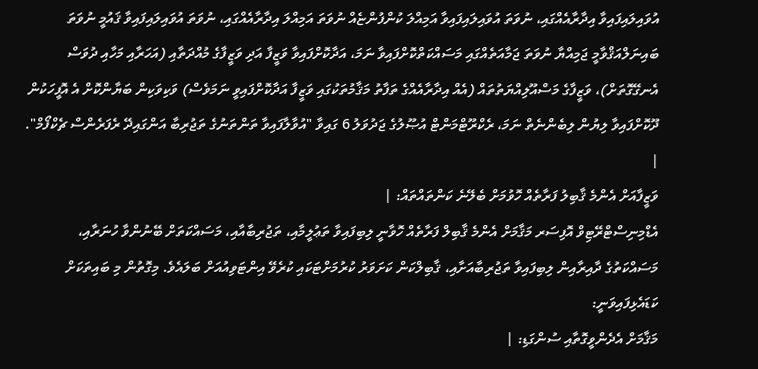އުވައިލައިފައިވާ އިދާރާއެއްގައި، ނުވަތަ އުވައިލައިފައިވާ އަމިއްލަ ކުންފުންޏެއް ނުވަތަ އަމިއްލަ އިދާރާއެއްގައި، ނުވަތަ އުވައިލައިފައިވާ ޤައުމީ ނުވަތަ ބައިނަލްއަޤްވާމީ ޖަމިއްޔާ ނުވަތަ ޖަމާއަތެއްގައި މަސައްކަތްކޮށްފައިވާ ނަމަ، އަދާކޮށްފައިވާ ވަޒީފާ އަދި ވަޒީފާގެ މުއްދަތާއި (އަހަރާއި މަހާއި ދުވަސް އެނގޭގޮތަށް)، ވަޒީފާގެ މަސްއޫލިއްޔަތުތައް (އެއް އިދާރާއެއްގެ ތަފާތު މަޤާމުތަކުގައި ވަޒީފާ އަދާކޮށްފައިވީ ނަމަވެސް) ވަކިވަކިން ބަޔާންކޮށް އެ އޮފީހަކުން ދޫކޮށްފައިވާ ލިޔުން ލިބެންނެތް ނަމަ، ރެކްރޫޓްމަންޓް އުޞޫލުގެ ޖަދުވަލު 6 ގައިވާ "އުވާލާފައިވާ ތަންތަނުގެ ތަޖުރިބާ އަންގައިދޭ ރެފަރެންސް ޗެކްފޯމް". |
ވަޒީފާއަށް އެންމެ ޤާބިލު ފަރާތެއް ހޮވުމަށް ބެލޭނެ ކަންތައްތައް: |
އެޑްމިނިސްޓްރޭޓިވް އޮފިސަރ މަޤާމަށް އެންމެ ޤާބިލް ފަރާތެއް ހޮވާނީ ލިބިފައިވާ ތަޢުލީމާއި، ތަޖުރިބާއާއި، މަސައްކަތަށް ބޭނުންވާ ހުނަރާއި، މަސައްކަތުގެ ދާއިރާއިން ލިބިފައިވާ ތަޖުރިބާއަށާއި، ޤާބިލްކަން ކަށަވަރު ކުރުމަށްޓަކައި ކުރެވޭ އިންޓަވިއުއަށް ބަލައެވެ. މިގޮތުން މި ބައިތަކަށް ކަޑައެޅިފައިވަނީ:
މަޤާމަށް އެދެންވީގޮތާއި ސުންގަޑި: |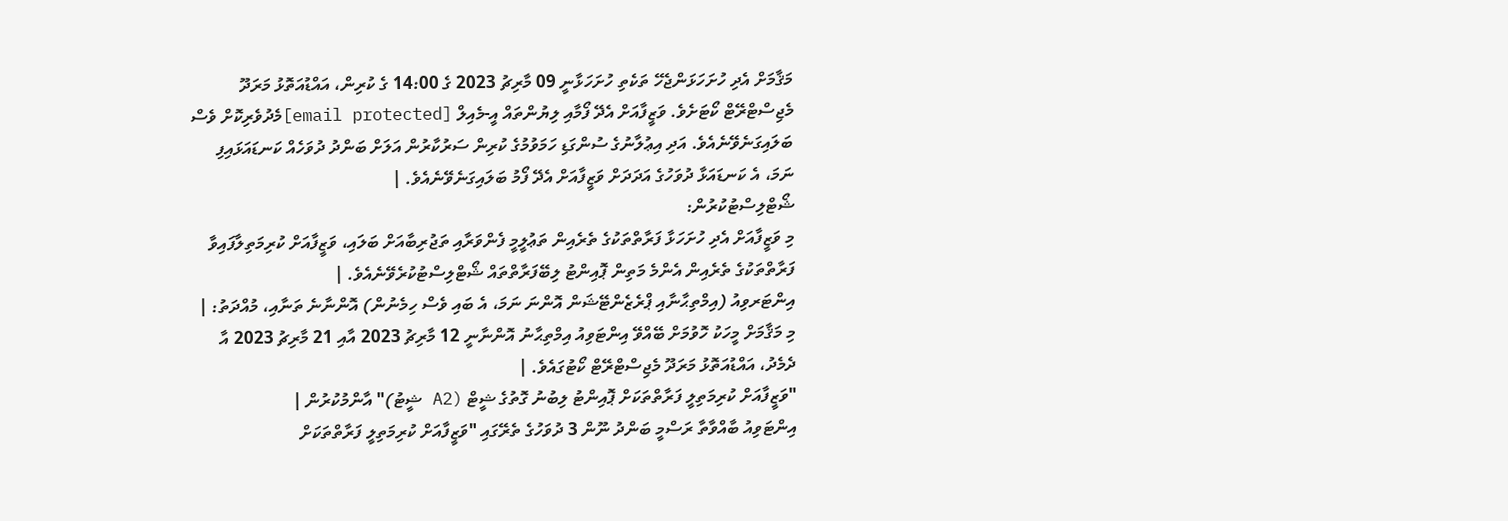މަޤާމަށް އެދި ހުށަހަޅަންޖެހޭ ތަކެތި ހުށަހަޅާނީ 09 މާރިޗު 2023 ގެ 14:00 ގެ ކުރިން، އައްޑުއަތޮޅު މަރަދޫ މެޖިސްޓްރޭޓް ކޯޓަށެވެ. ވަޒީފާއަށް އެދޭ ފޯމާއި ލިޔުންތައް އީ-މެއިލް [email protected]މެދުވެރިކޮށް ވެސް ބަލައިގަނެވޭނެއެވެ. އަދި އިޢުލާނުގެ ސުންގަޑި ހަމަވުމުގެ ކުރިން ސަރުކާރުން އަލަށް ބަންދު ދުވަހެއް ކަނޑައަޅައިފި ނަމަ، އެ ކަނޑައަޅާ ދުވަހުގެ އަދަދަށް ވަޒީފާއަށް އެދޭ ފޯމު ބަލައިގަނެވޭނެއެވެ. |
ޝޯޓްލިސްޓުކުރުން:
މި ވަޒީފާއަށް އެދި ހުށަހަޅާ ފަރާތްތަކުގެ ތެރެއިން ތަޢުލީމީ ފެންވަރާއި ތަޖުރިބާއަށް ބަލައި، ވަޒީފާއަށް ކުރިމަތިލާފައިވާ ފަރާތްތަކުގެ ތެރެއިން އެންމެ މަތިން ޕޮއިންޓު ލިބޭފަރާތްތައް ޝޯޓްލިސްޓުކުރެވޭނެއެވެ. |
އިންޓަރވިއު (އިމްތިޙާނާއި ޕްރެޒެންޓޭޝަން އޮންނަ ނަމަ، އެ ބައި ވެސް ހިމެނުން) އޮންނާނެ ތަނާއި، މުއްދަތު: |
މި މަޤާމަށް މީހަކު ހޮވުމަށް ބޭއްވޭ އިންޓަވިއު އިމްތިޙާނު އޮންނާނީ 12 މާރިޗު 2023 އާއި 21 މާރިޗު 2023 އާ ދެމެދު، އައްޑުއަތޮޅު މަރަދޫ މެޖިސްޓްރޭޓް ކޯޓުގައެވެ. |
"ވަޒީފާއަށް ކުރިމަތިލީ ފަރާތްތަކަށް ޕޮއިންޓު ލިބުނު ގޮތުގެ ޝީޓް (A2 ޝީޓު)" އާންމުކުރުން |
އިންޓަވިއު ބާއްވާތާ ރަސްމީ ބަންދު ނޫން 3 ދުވަހުގެ ތެރޭގައި "ވަޒީފާއަށް ކުރިމަތިލީ ފަރާތްތަކަށް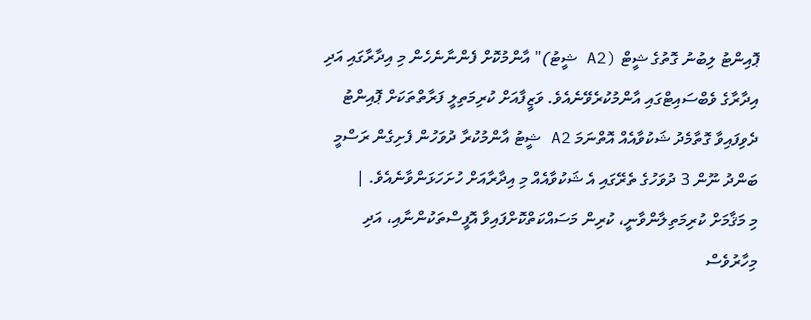ޕޮއިންޓު ލިބުނު ގޮތުގެ ޝީޓް (A2 ޝީޓު)" އާންމުކޮށް ފެންނާނެހެން މި އިދާރާގައި އަދި އިދާރާގެ ވެބްސައިޓްގައި އާންމުކުރެވޭނެއެވެ. ވަޒީފާއަށް ކުރިމަތިލީ ފަރާތްތަކަށް ޕޮއިންޓު ދެވިފައިވާ ގޮތާމެދު ޝަކުވާއެއް އޮތްނަމަ A2 ޝީޓު އާންމުކުރާ ދުވަހުން ފެށިގެން ރަސްމީ ބަންދު ނޫން 3 ދުވަހުގެ ތެރޭގައި އެ ޝަކުވާއެއް މި އިދާރާއަށް ހުށަހަޅަންވާނެއެވެ. |
މި މަޤާމަށް ކުރިމަތިލާންވާނީ، ކުރިން މަސައްކަތްކޮށްފައިވާ އޮފީސްތަކުންނާއި، އަދި މިހާރުވެސް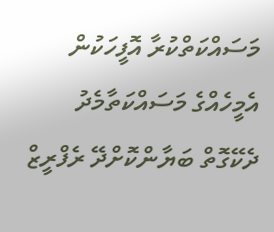މަސައްކަތްކުރާ އޮފީހަކުން އެމީހެއްގެ މަސައްކަތާމެދު ދެކޭގޮތް ބަޔާންކޮށްދޭ ރެފްރީޒް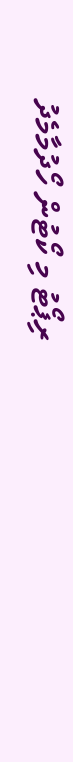ރިޕޯޓު މި ކޯޓުން ހޯދުމާމެދު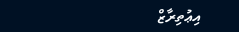އިޢުތިރާޒް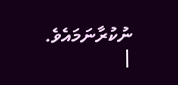ނުކުރާނަމައެވެ. |